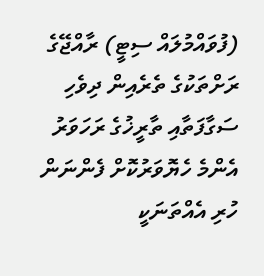(ފުވައްމުލައް ސިޓީ) ރާއްޖޭގެ ރަށްތަކުގެ ތެރެއިން ދިވެހި ސަގާފަތާއި ތާރީޚުގެ ރަހަވަރު އެންމެ ހެޔޮވަރުކޮށް ފެންނަން ހުރި އެއްތަނަކީ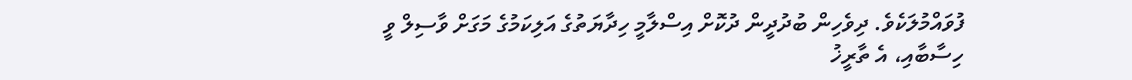ފުވައްމުލަކެވެ. ދިވެހިން ބުދުދީން ދުކޮށް އިސްލާމީ ހިދާޔަތުގެ އަލިކަމުގެ މަގަށް ވާސިލް ވީ ހިސާބާއި، އެ ތާރީޚު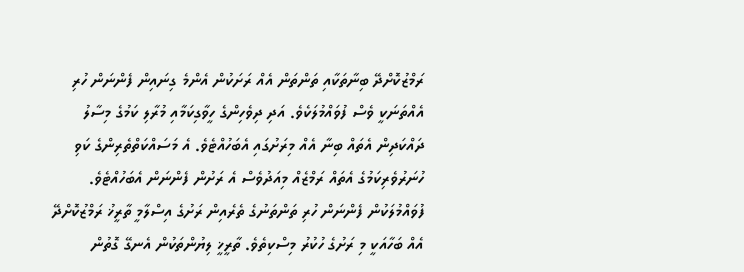ރަމްޒުކޮށްދޭ ބިނާތަކާއި ތަންތަން އެއް ރަށަކުން އެންމެ ގިނައިން ފެންނަން ހުރި އެއްތަނަކީ ވެސް ފުވައްމުލަކެވެ. އަދި ދިވެހިންގެ ހީވާގިކަމާއި މުރާލި ކަމުގެ މިސާލު ދައްކަދިން އެތައް ބިނާ އެއް މިރަށުގައި އެބަހުއްޓެވެ. އެ މަސައްކަތްތެރިންގެ ކަވި ހުނަރުވެރިކަމުގެ އެތައް ރަމްޒެއް މިއަދުވެސް އެ ރަށުން ފެންނަން އެބަހުއްޓެވެ.
ފުވައްމުލަކުން ފެންނަން ހުރި ތަންތަނުގެ ތެރެއިން ރަށުގެ އިސްލާމީ ތާރީޚު ރަމްޒުކޮށްދޭ އެއް ބަހާއަކީ މި ރަށުގެ ހުކުރު މިސްކިތެވެ. ތާރީޚީ ލިޔުންތަކުން އެނގޭ ގޮތުން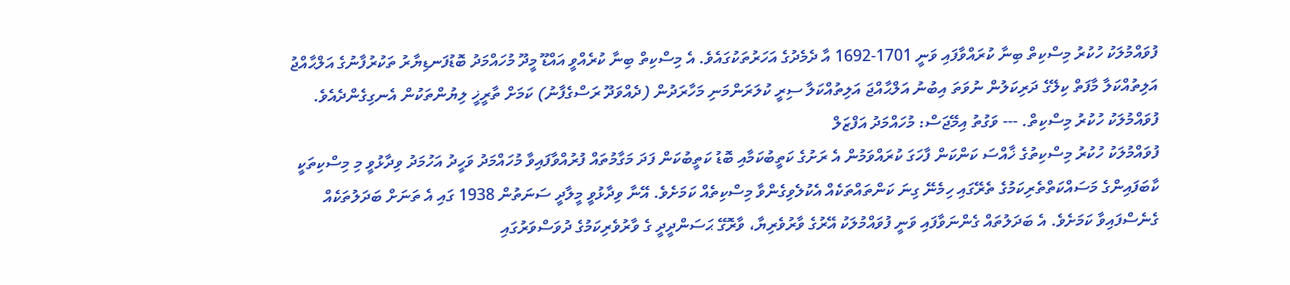ފުވައްމުލަކު ހުކުރު މިސްކިތް ބިނާ ކުރައްވާފައި ވަނީ 1701-1692 އާ ދެމެދުގެ އަހަރުތަކުގައެވެ. އެ މިސްކިތް ބިނާ ކުރެއްވީ އައްޑޫ މީދޫ މުހައްމަދު ބޮޑުފަނޑިޔާރު ތަކުރުފާނުގެ އަލްޙާއްޖު އަލިތުއްކަލާ މާފަތް ކިލޭގެ ދަރިކަލުން ނުވަތަ އިބުނު އަލްޙާއްޖަ އަލިތުއްކަލާ ސިރީ ކުލަރަންމަނި މަހާރަދުން (ދެއްވަދޫ ރަސްގެފާނު) ކަމަށް ތާރީޚީ ލިޔުންތަކުން އެނގިގެންދެއެވެ.
ފުވައްމުލަކު ހުކުރު މިސްކިތް. --- ވަގުތު އިމޭޖަސް: މުހައްމަދު އަފްޒަލް
ފުވައްމުލަކު ހުކުރު މިސްކިތުގެ ޚާއްސަ ކަންކަން ފާހަގަ ކުރައްވަމުން އެ ރަށުގެ ކަތީބުކަމާއި ބޮޑު ކަތީބުކަން ފަދަ މަގާމުތައް ފުރުއްވާފައިވާ މުހައްމަދު ވަހީދު އަހުމަދު ވިދާޅުވީ މި މިސްކިތަކީ ކާބަފައިންގެ މަސައްކަތްތެރިކަމުގެ ތެރޭގައި ހިމެނޭ ގިނަ ކަންތައްތަކެއް އެކުލެވިގެންވާ މިސްކިތެއް ކަމަށެވެ. އޭނާ ވިދާޅުވީ މީލާދީ ސަނަތުން 1938 ގައި އެ ތަނަށް ބަދަލުތަކެއް ގެނެސްފައިވާ ކަމަށެވެ. އެ ބަދަލުތައް ގެންނަވާފައި ވަނީ ފުވައްމުލަކު އޭރުގެ ވާރުވެރިޔާ، ވާރޮގޭ ޙަސަންދީދީ ގެ ވާރުވެރިކަމުގެ ދުވަސްވަރުގައި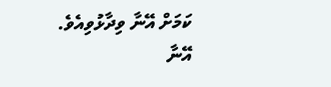ކަމަށް އޭނާ ވިދާޅުވިއެވެ.
އޭނާ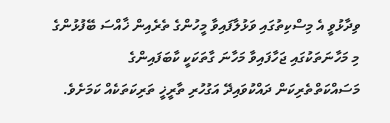ވިދާޅުވީ އެ މިސްކިތުގައި ވަޅުލާފައިވާ މީހުންގެ ތެރެއިން ޚާއްސަ ބޭފުޅުންގެ މި މަހާނަތަކުގައި ޖަހާފައިވާ މަހާނަ ގާތަކަކީ ކާބަފައިންގެ މަސައްކަތްތެރިކަން ދައްކުވައިދޭ އަގުހުރި ތާރީޚީ ތަރިކަތަކެއް ކަމަށެވެ.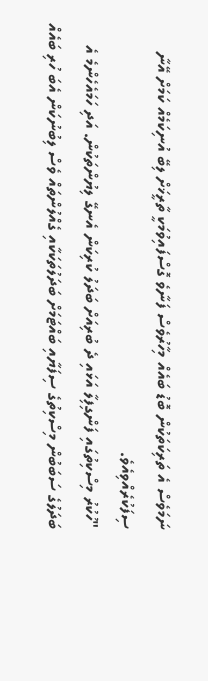ނަމަވެސް އެ ތަރިކަތަކުން ބޮޑު ބައެއް މިހާރުވެސް ފަނާވެ ގޮސްފައިވުމަކީ ތާރީޚަށް ލިބޭ އުނިކަމެއް ކަމަށް އޭނާ ސިފަކުރެއްވިއެވެ.
"ހުކުރު މިސްކިތުގައި ފަންގިފިލާ އަޅައި ދެ ބުރިއަށް ބަދަލު ކުރިކަން އެނގޭ ލިޔުންތަކުން. އަދި ހަމައެހެންމެ އެ ބަދަލުގެ ސަބަބުން މިސްކިތުގެ ސިފަޔާއި ބައްޓަމަށް ބަދަލުތަކަކާއި ގެއްލުންތައް ވެސް ލިބުނުކަން އެބަ ހުރި ބައެއް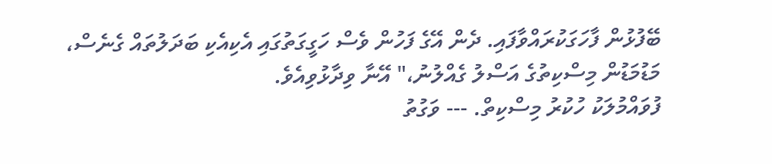ބޭފުޅުން ފާހަގަކުރައްވާފައި. ދެން އޭގެ ފަހުން ވެސް ހަގީގަތުގައި އެކިއެކި ބަދަލުތައް ގެނެސް، މަޑުމަޑުން މިސްކިތުގެ އަސްލު ގެއްލުނު،" އޭނާ ވިދާޅުވިއެވެ.
ފުވައްމުލަކު ހުކުރު މިސްކިތް. --- ވަގުތު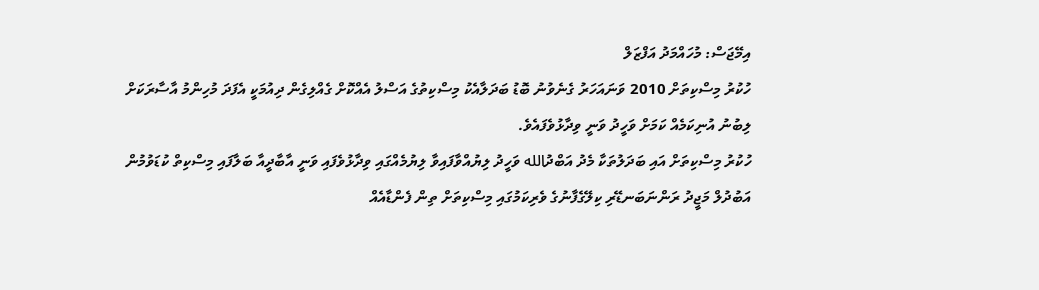އިމޭޖަސް: މުހައްމަދު އަފްޒަލް
ހުކުރު މިސްކިތަށް 2010 ވަނައަހަރު ގެނެވުނު ބޮޑު ބަދަލާއެކު މިސްކިތުގެ އަސްލު އެއްކޮށް ގެއްލިގެން ދިއުމަކީ އެފަދަ މުހިންމު އާސާރަކަށް ލިބުނު އުނިކަމެއް ކަމަށް ވަހީދު ވަނީ ވިދާޅުވެފައެވެ.
ހުކުރު މިސްކިތަށް އައި ބަދަލުތަކާ މެދު އަބްދުالله ވަހީދު ލިޔުއްވާފައިވާ ލިޔުމެއްގައި ވިދާޅުވެފައި ވަނީ އާބާދީއާ ބަލާފައި މިސްކިތް ކުޑަވުމުން އަބުދުލް މަޖީދު ރަންނަބަނޑޭރި ކިލޭގެފާނުގެ ވެރިކަމުގައި މިސްކިތަށް ތިން ފެންޑާއެއް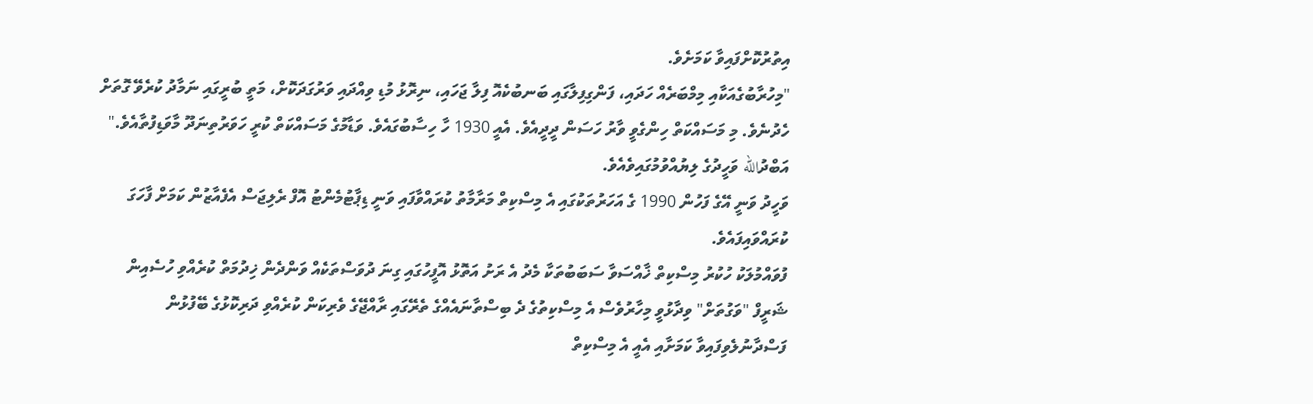އިތުރުކޮށްފައިވާ ކަމަށެވެ.
"މިހުރާބުގެއަކާއި މިމްބަރެއް ހަދައި، ފަންގިފިލާގައި ބަނބުކެއޮ ފިލާ ޖަހައި، ނިރޮޅު މުޑި ވިއްދައި ވަރުގަދަކޮށް، މަތީ ބުރީގައި ނަމާދު ކުރެވޭ ގޮތަށް ހެދުނެވެ. މި މަސައްކަތް ހިންގެވީ ވާރު ހަސަން ދީދީއެވެ. އެއީ 1930 ހާ ހިސާބުގައެވެ. ވަޑާމުގެ މަސައްކަތް ކުރީ ހަވަރުތިނަދޫ މާވަޑިފުތާއެވެ." އަބްދުالله ވަހީދުގެ ލިޔުއްވުމުގައިވެއެވެ.
ވަހީދު ވަނީ އޭގެ ފަހުން 1990 ގެ އަހަރުތަކުގައި އެ މިސްކިތް މަރާމާތު ކުރައްވާފައި ވަނީ ޑިޕާޓުމެންޓު އޮފް ރެލިޖަސް އެފެއާޒުން ކަމަށް ފާހަގަ ކުރައްވައިފައެވެ.
ފުވައްމުލަކު ހުކުރު މިސްކިތް ޚާއްސަވާ ސަބަބުތަކާ މެދު އެ ރަށު އަތޮޅު އޮފީހުގައި ގިނަ ދުވަސްތަކެއް ވަންދެން ޚިދުމަތް ކުރެއްވި ހުސެއިން ޝަރީފް "ވަގުތަށް" ވިދާޅުވީ މިހާރުވެސް އެ މިސްކިތުގެ ދެ ބިސްތާނައެއްގެ ތެރޭގައި ރާއްޖޭގެ ވެރިކަން ކުރެއްވި ދަރިކޮޅުގެ ބޭފުޅުން ފަސްދާނުލެވިފައިވާ ކަމަށާއި އެއީ އެ މިސްކިތް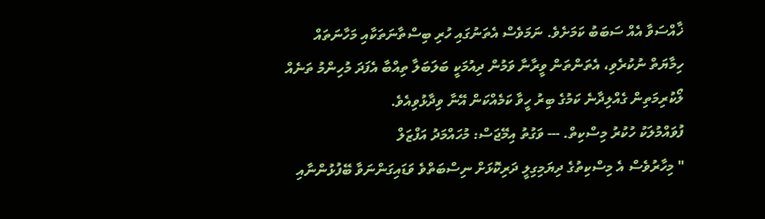ޚާއްސަވާ އެއް ސަބަބު ކަމަށެވެ. ނަމަވެސް އެތަނުގައި ހުރި ބިސްތާނަތަކާއި މަހާނަތައް ހިމާޔަތް ނުކުރެވި، އެތަންތަން ވީރާނާ ވަމުން ދިއުމަކީ ބަލަބަލާ ތިއްބާ އެފަދަ މުހިންމު ތަނެއް ލޯކުރިމަތިން ގެއްލިދާނެ ކަމުގެ ބިރު ހީވާ ކަމެއްކަން އޭނާ ވިދާޅުވިއެވެ.
ފުވައްމުލަކު ހުކުރު މިސްކިތް. --- ވަގުތު އިމޭޖަސް: މުހައްމަދު އަފްޒަލް
" މިހާރުވެސް އެ މިސްކިތުގެ ދިޔަމިގިލީ ދަރިކޮޅަށް ނިސްބަތްވެ ވަޑައިގަންނަވާ ބޭފުޅުންނާއި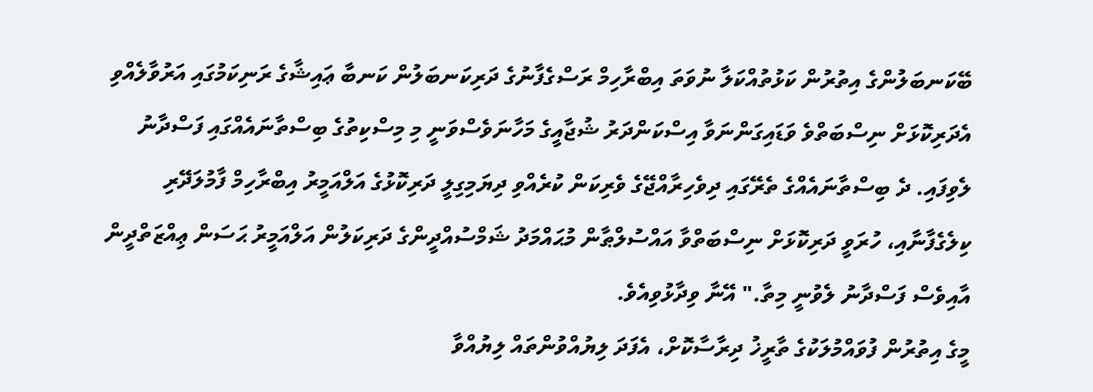ބޭކަނބަލުންގެ އިތުރުން ކަޅުތުއްކަލާ ނުވަތަ އިބްރާހިމް ރަސްގެފާނުގެ ދަރިކަނބަލުން ކަނބާ ޢައިޝާގެ ރަނިކަމުގައި އަރުވާލެއްވި އެދަރިކޮޅަށް ނިސްބަތްވެ ވަޑައިގަންނަވާ އިސްކަންދަރު ޝުޖާއީގެ މަހާނަވެސްވަނީ މި މިސްކިތުގެ ބިސްތާނައެއްގައި ފަސްދާނު ލެވިފައި. ދެ ބިސްތާނައެއްގެ ތެރޭގައި ދިވެހިރާއްޖޭގެ ވެރިކަން ކުރެއްވި ދިޔަމިގިލީ ދަރިކޮޅުގެ އަލްއަމީރު އިބްރާހިމް ފާމުލަދޭރި ކިލެގެފާނާއި، ހުރަވީ ދަރިކޮޅަށް ނިސްބަތްވާ އައްސުލްޠާން މުޙައްމަދު ޝަމްސުއްދީންގެ ދަރިކަލުން އަލްއަމީރު ޙަސަން ޢިއްޒަތްދީން އާއިވެސް ފަސްދާނު ލެވުނީ މިތާ." އޭނާ ވިދާޅުވިއެވެ.
މީގެ އިތުރުން ފުވައްމުލަކުގެ ތާރީޚު ދިރާސާކޮށް، އެފަދަ ލިޔުއްވުންތައް ލިޔުއްވާ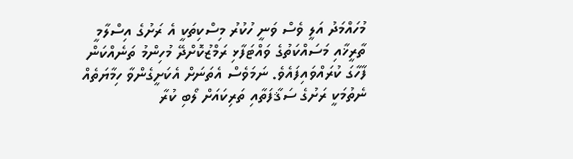މުހައްމަދު އަލީ ވެސް ވަނީ ހުކުރު މިސްކިތަކީ އެ ރަށުގެ އިސްލާމީ ތާރީޚާއި މަސައްކަތުގެ ވައްޓަފާޅި ރަމްޒުކޮށްދޭ މުހިންމު ތަނެއްކަން ފާހާގަ ކުރައްވައިފައެވެ. ނަމަވެސް އެތަނަށް އެކަށީގެންވާ ހިމާޔަތެއް ނެތުމަކީ ރަށުގެ ސަޤާފަތާއި ތަރިކައަށް ލޯބި ކުރާ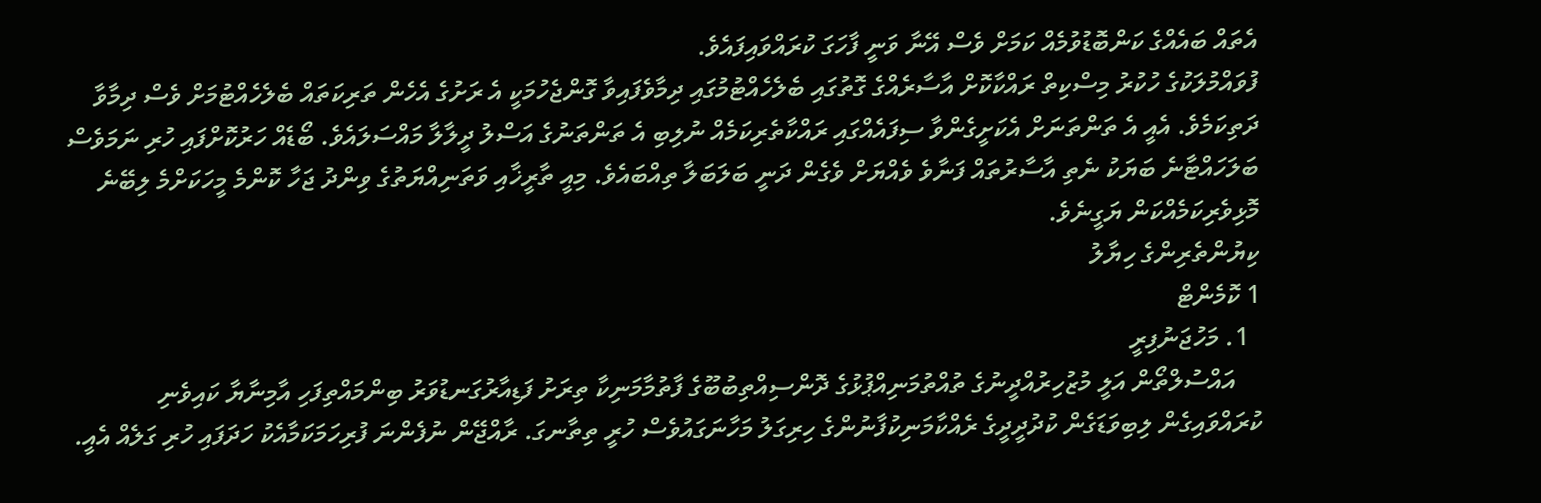އެތައް ބައެއްގެ ކަންބޮޑުވުމެއް ކަމަށް ވެސް އޭނާ ވަނީ ފާހަގަ ކުރައްވައިފައެވެ.
ފުވައްމުލަކުގެ ހުކުރު މިސްކިތް ރައްކާކޮށް އާސާރެއްގެ ގޮތުގައި ބެލެހެއްޓުމުގައި ދިމާވެފައިވާ ގޮންޖެހުމަކީ އެ ރަށުގެ އެހެން ތަރިކަތައް ބެލެހެއްޓުމަށް ވެސް ދިމާވާ ދަތިކަމެވެ. އެއީ އެ ތަންތަނަށް އެކަށީގެންވާ ސިފައެއްގައި ރައްކާތެރިކަމެއް ނުލިބި އެ ތަންތަނުގެ އަސްލު ދީލާލާ މައްސަލައެވެ. ބޯޑެއް ހަރުކޮށްފައި ހުރި ނަމަވެސް ބަލަހައްޓާނެ ބަޔަކު ނެތި އާސާރުތައް ފަނާވެ ވެއްޔަށް ވެގެން ދަނީ ބަލަބަލާ ތިއްބައެވެ. މިއީ ތާރީޚާއި ވަތަނިއްޔަތުގެ ވިންދު ޖަހާ ކޮންމެ މީހަކަށްމެ ލިބޭނެ މޮޅިވެރިކަމެއްކަން ޔަގީނެވެ.
ކިޔުންތެރިންގެ ހިޔާލު
1 ކޮމެންޓް
  1. މަހުޖަނުފިރީ
    އައްސުލްތޯން އަލީ މުޒުހިރުއްދީނުގެ ތުއްތުމަނިއްޕުޅުގެ ދޮންސިއްތިބުބޫގެ ފާތުމާމަނިކާ ތިރަށު ފަޑިއާރުގަނޑުވަރު ބިންމައްތިފަހި އާމިނާޔާ ކައިވެނި ކުރައްވައިގެން ލިބިވަޑަގެން ކުދުދީދީގެ ރެއްކާމަނިކުފާނުންގެ ހިރިގަލު މަހާނަގައުވެސް ހުރީ ތިތާނގަ. ރާއްޖޭން ނުފެންނަ ފުރިހަމަކަމާއެކު ހަދަފައި ހުރި ގަލެއް އެއީ.